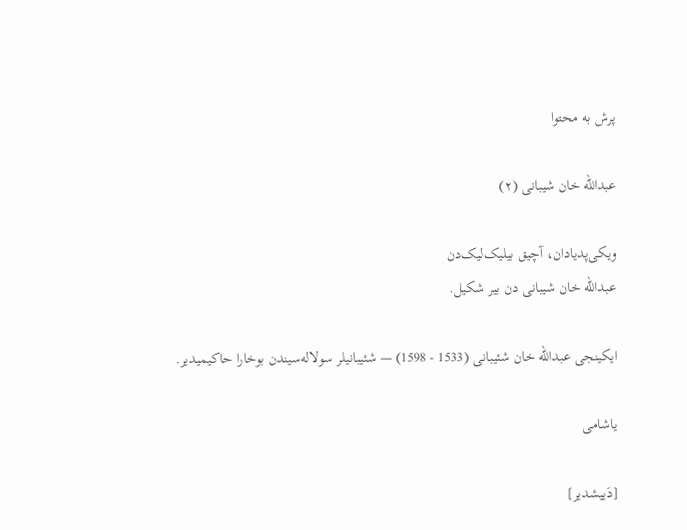پرش به محتوا

عبدالله خان شیبانی (۲)

ویکی‌پدیادان، آچیق بیلیک‌لیک‌دن
عبدالله خان شیبانی دن بیر شکیل.

ایکینجی عبدالله خان شئیبانی (1533 - 1598) — شئیبانیلر سولاله‌سیندن بوخارا حاکیمیدیر.

یاشامی

[دَییشدیر]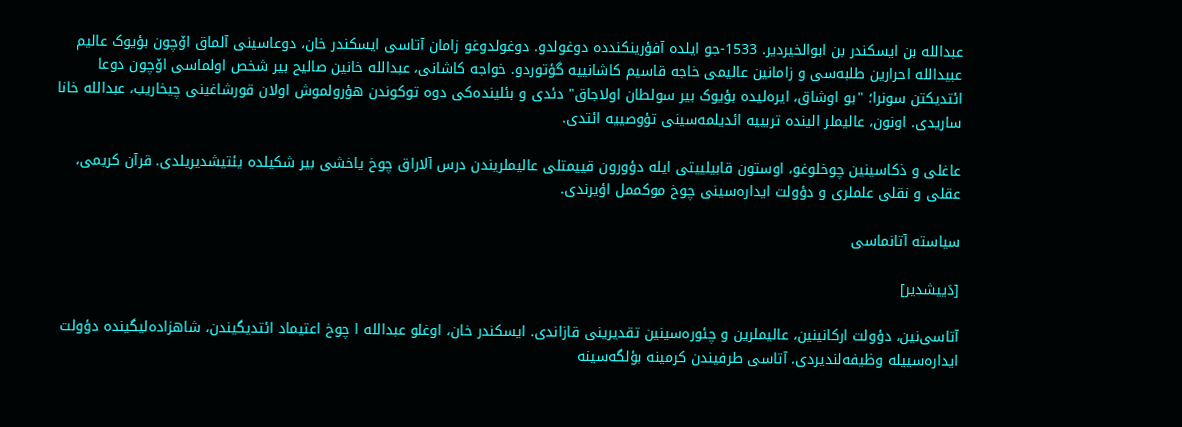عبدالله بن ایسکندر بن ابوالخیردیر. 1533-جو ایلده آفؤرینکندده دوغولدو. دوغولدوغو زامان آتاسی ایسکندر خان، دوعاسینی آلماق اۆچون بؤیوک عالیم عبیدالله احرارین طلبه‌سی و زامانین عالیمی خاجه قاسیم کاشانییه گؤتوردو. خواجه کاشانی، عبدالله خانین صالیح بیر شخص اولماسی اۆچون دوعا ائتدیکتن سونرا؛ "بو اوشاق، ایره‌لیده بؤیوک بیر سولطان اولاجاق" دئدی و بئلینده‌کی دوه توکوندن هؤرولموش اولان قورشاغینی چیخاریب، عبدالله خانا ساریدی. اونون، عالیملر الینده تربییه ائدیلمه‌سینی تؤوصییه ائتدی.

عاغلی و ذکاسینین چوخلوغو، اوستون قابیلییتی ایله دؤورون قییمتلی عالیملریندن درس آلاراق چوخ یاخشی بیر شکیلده یئتیشدیریلدی. قرآن کریمی، عقلی و نقلی علملری و دؤولت ایداره‌سینی چوخ موکممل اؤیرندی.

سیاسته آتانماسی

[دَییشدیر]

آتاسی‌نین، دؤولت ارکانینین، عالیملرین و چئوره‌سینین تقدیرینی قازاندی. ایسکندر خان، اوغلو عبدالله ا چوخ اعتیماد ائتدیگیندن، شاهزاده‌لیگینده دؤولت ایداره‌سییله وظیفه‌لندیردی. آتاسی طرفیندن کرمینه بؤلگه‌سینه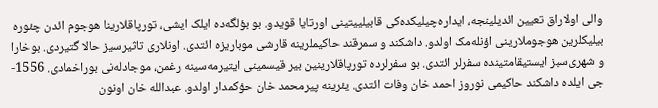والی اولاراق تعیین ائدیلینجه، ایداره‌چیلیکده‌کی قابیلییتینی اورتایا قویدو. بو بؤلگه‌ده ایلک ایشی، تورپاقلارینا هوجوم ائدن چئوره بیلیکلرین هوجوملارینی اؤنله‌مک اولدو. داشکند و سمرقند حاکیملرینه قارشی موباریزه ائتدی. اونلاری تاثیرسیز حالا گتیردی. بوخارا و شهری‌سبز ایستیقامتینده سفرلر ائتدی. بو سفرلرده تورپاقلارینین بیر قیسمینی ایتیرمه‌سینه رغمن، موجادله‌نی بوراخمادی. 1556-جی ایلده داشکند حاکیمی نوروز احمد خان وفات ائتدی. یئرینه پیرمحمد خان حؤکمدار اولدو. عبدالله خان اونون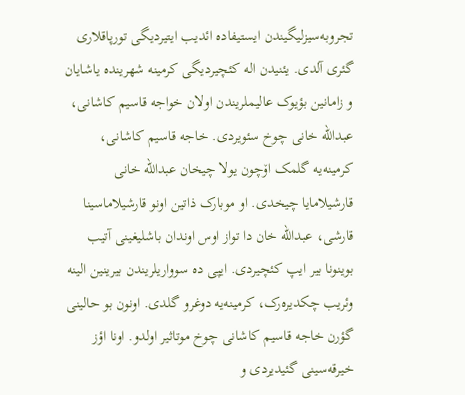تجروبه‌سیزلیگیندن ایستیفاده ائدیب ایتیردیگی تورپاقلاری گئری آلدی. یئنیدن اله کئچیردیگی کرمینه شهرینده یاشایان و زامانین بؤیوک عالیملریندن اولان خواجه قاسیم کاشانی، عبدالله خانی چوخ سئویردی. خاجه قاسیم کاشانی، کرمینه‌یه گلمک اۆچون یولا چیخان عبدالله خانی قارشیلامایا چیخدی. او موبارک ذاتین اونو قارشیلاماسینا قارشی، عبدالله خان دا تواز اوس اوندان باشلیغینی آتیب بوینونا بیر ایپ کئچیردی. ایپی ده سوواریلریندن بیرینین الینه وئریب چکدیره‌رک، کرمینه‌یه دوغرو گلدی. اونون بو حالینی گؤرن خاجه قاسیم کاشانی چوخ موتاثیر اولدو. اونا اؤز خیرقه‌سینی گئیدیردی و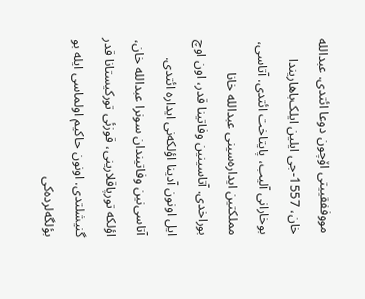مووففقییتی اۆچون دوعا ائتدی. عبدالله خان، 1557-جی ایلین ایلک‌باهاریندا بوخارانی آلیب، پایتاخت ائتدی. آتاسی، مملکتین ایداره‌سینی عبدالله خانا بوراخدی. آتاسینین وفاتینا قدر، اون اوچ ایل اونون آدینا اؤلکه‌نی ایداره ائتدی. آتاسی‌نین وفاتیندان سونرا عبدالله خان، اؤلکه تورپاقلارینی، قوزئی تورکیستانا قدر گنیشلتدی. اونون حاکیم اولماسی ایله بو بؤلگه‌لرده‌کی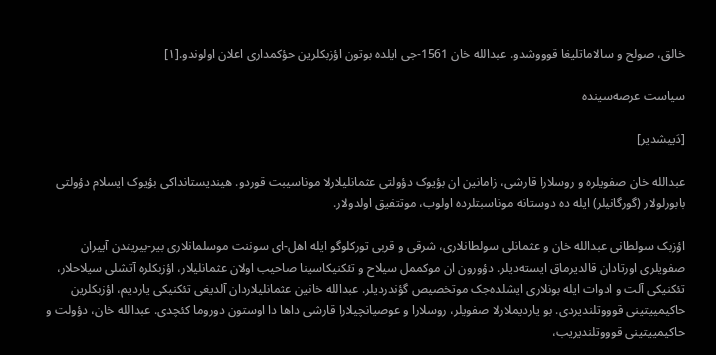خالق، صولح و سالاماتلیغا قوووشدو. عبدالله خان 1561-جی ایلده بوتون اؤزبکلرین حؤکمداری اعلان اولوندو.[۱]

سیاست عرصه‌سینده

[دَییشدیر]

عبدالله خان صفویلره و روسلارا قارشی، زامانین ان بؤیوک دؤولتی عثمانلیلارلا موناسیبت قوردو. هیندیستانداکی بؤیوک ایسلام دؤولتی بابورلولار (گورگانیلر) ایله ده دوستانه موناسبتلرده اولوب، موتتفیق اولدولار.

اؤزبک سولطانی عبدالله خان و عثمانلی سولطانلاری، شرقی و قربی تورکلوگو ایله اهل-ای سوننت موسلمانلاری بیر-بیریندن آییران صفویلری اورتادان قالدیرماق ایسته‌دیلر. دؤورون ان موکممل سیلاح و تئکنیکاسینا صاحیب اولان عثمانلیلار، اؤزبکلره آتشلی سیلاحلار، تئکنیکی آلت و ادوات ایله بونلاری ایشلده‌جک موتخصیص گؤندردیلر. عبدالله خانین عثمانلیلاردان آلدیغی تئکنیکی یاردیم، اؤزبکلرین حاکیمییتینی قوووتلندیردی. بو یاردیملارلا صفویلر، روسلارا و عوصیانچیلارا قارشی داها دا اوستون دوروما کئچدی. عبدالله خان، دؤولت و حاکیمییتینی قوووتلندیریب،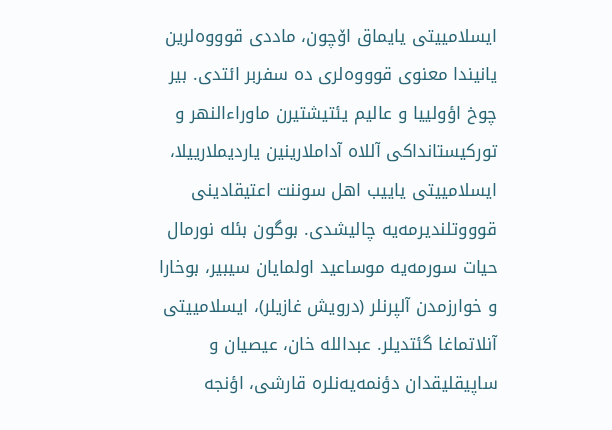ایسلامییتی یایماق اۆچون، ماددی قوووه‌لرین یانیندا معنوی قوووه‌لری ده سفربر ائتدی. بیر چوخ اؤولییا و عالیم یئتیشتیرن ماوراءالنهر و تورکیستانداکی آللاه آداملارینین یاردیملارییلا، ایسلامییتی یاییب اهل سوننت اعتیقادینی قوووتلندیرمه‌یه چالیشدی. بوگون بئله نورمال حیات سورمه‌یه موساعید اولمایان سیبیر، بوخارا و خوارزمدن آلپرنلر (درویش غازیلر)، ایسلامییتی آنلاتماغا گئتدیلر. عبدالله خان، عیصیان و ساپیقلیقدان دؤنمه‌یه‌نلره قارشی، اؤنجه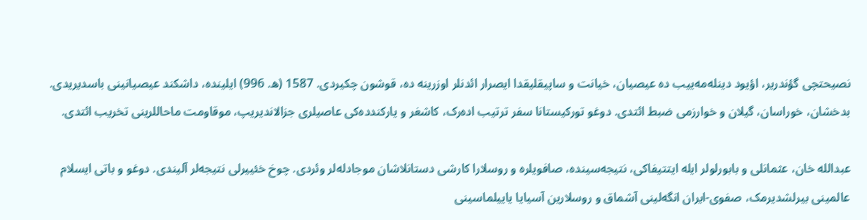نصیحتچی گؤندریر، اؤیود دینله‌مه‌ییب ده عیصیان، خیانت و ساپیقلیقدا ایصرار ائدنلر اوزرینه ده، قوشون چکیردی. 1587 (ه. 996) ایلینده، داشکند عیصیانینی باسدیریدی. بدخشان، خوراسان، گیلان و خوارزمی ضبط ائتدی. دوغو تورکیستانا سفر ترتیب اده‌رک، کاشغر و یارکندده‌کی عاصیلری جزالاندیریپ، موقاومت ماحاللرینی تخریب ائتدی.

عبدالله خان، عثمانلی و بابورلولر ایله ایتتیفاکی، نتیجه‌سینده، صافویلره و روسلارا کارشی دستانلاشان موجادله‌لر وئردی. چوخ خئییرلی نتیجه‌لر آلیندی. دوغو و باتی ایسلام عالمینی بیرلشدیرمک، صفوی-ایران انگه‌لینی آشماق و روسلارین آسیایا یاییلماسینی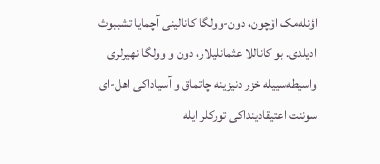اؤنله‌مک اۆچون، دون-وولگا کانالینی آچمایا تشببوث ادیلدی. بو کاناللا عثمانلیلار، دون و وولگا نهیرلری واسیطه‌سییله خزر دنیزینه چاتماق و آسیاداکی اهل-ای سوننت اعتیقادینداکی تورکلر ایله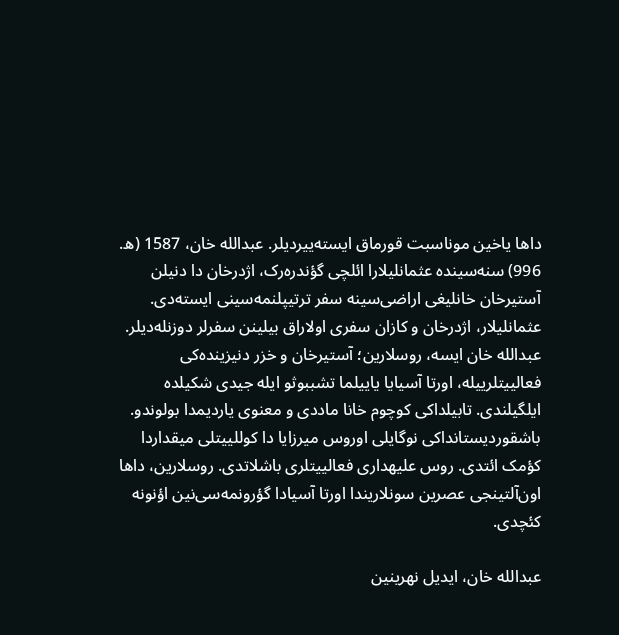داها یاخین موناسبت قورماق ایسته‌ییردیلر. عبدالله خان، 1587 (ه. 996) سنه‌سینده عثمانلیلارا ائلچی گؤندره‌رک، اژدرخان دا دنیلن آستیرخان خانلیغی اراضی‌سینه سفر ترتیپلنمه‌سینی ایسته‌دی. عثمانلیلار، اژدرخان و کازان سفری اولاراق بیلینن سفرلر دوزنله‌دیلر. عبدالله خان ایسه، روسلارین؛ آستیرخان و خزر دنیزینده‌کی فعالییتلرییله، اورتا آسیایا یاییلما تشببوثو ایله جیدی شکیلده ایلگیلندی. تابیلداکی کوچوم خانا ماددی و معنوی یاردیمدا بولوندو. باشقوردیستانداکی نوگایلی اوروس میرزایا دا کوللییتلی میقداردا کؤمک ائتدی. روس علیهداری فعالییتلری باشلاتدی. روسلارین، داها اون‌آلتینجی عصرین سونلاریندا اورتا آسیادا گؤرونمه‌سی‌نین اؤنونه کئچدی.

عبدالله خان، ایدیل نهرینین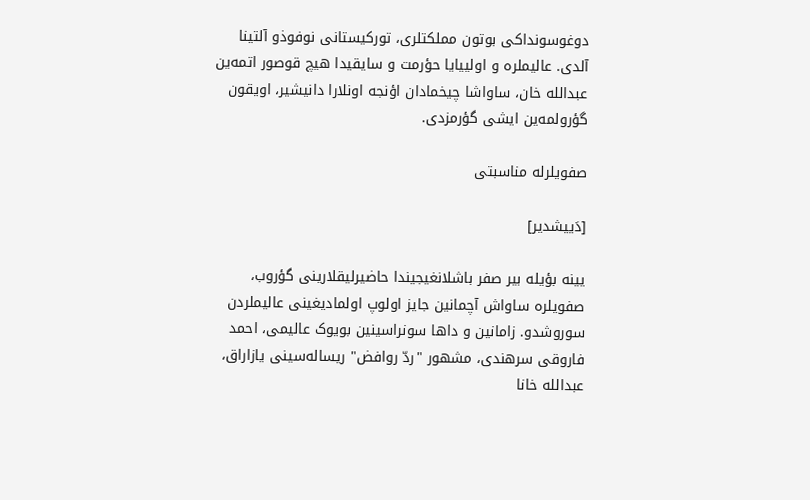دوغوسونداکی بوتون مملکتلری، تورکیستانی نوفوذو آلتینا آلدی. عالیملره و اولییایا حؤرمت و سایقیدا هیچ قوصور اتمه‌ین عبدالله خان، ساواشا چیخمادان اؤنجه اونلارا دانیشیر، اویقون گؤرولمه‌ین ایشی گؤرمزدی.

صفویلرله مناسبتی

[دَییشدیر]

یینه بؤیله بیر صفر باشلانغیجیندا حاضیرلیقلارینی گؤروب، صفویلره ساواش آچمانین جایز اولوپ اولمادیغینی عالیملردن سوروشدو. زامانین و داها سونراسینین بویوک عالیمی، احمد فاروقی سرهندی، مشهور "ردّ روافض" ریساله‌سینی یازاراق، عبدالله خانا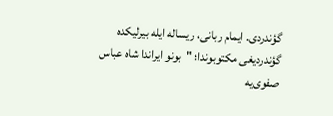گؤندردی. ایمام ربانی، ریساله ایله بیرلیکده گؤندردیغی مکتوبوندا؛ "بونو ایراندا شاه عباس صفوی‌یه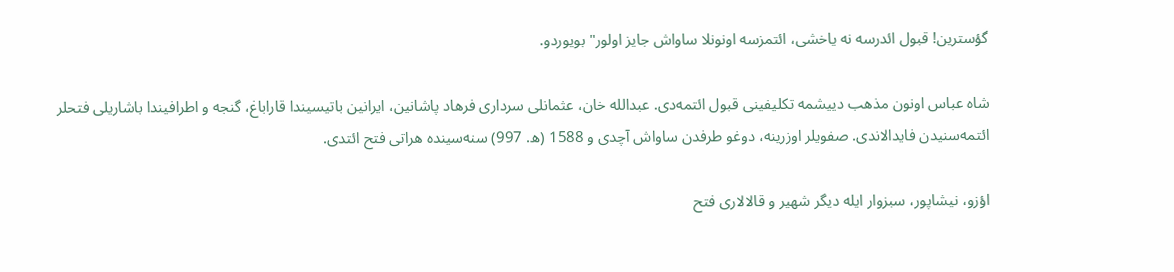گؤسترین! قبول ائدرسه نه یاخشی، ائتمزسه اونونلا ساواش جایز اولور" بویوردو.

شاه عباس اونون مذهب دییشمه تکلیفینی قبول ائتمه‌دی. عبدالله خان، عثمانلی سرداری فرهاد پاشانین، ایرانین باتیسیندا قاراباغ، گنجه و اطرافیندا باشاریلی فتحلر ائتمه‌سنیدن فایدالاندی. صفویلر اوزرینه، دوغو طرفدن ساواش آچدی و 1588 (ه. 997) سنه‌سینده هراتی فتح ائتدی.

اؤزو، نیشاپور، سبزوار ایله دیگر شهیر و قالالاری فتح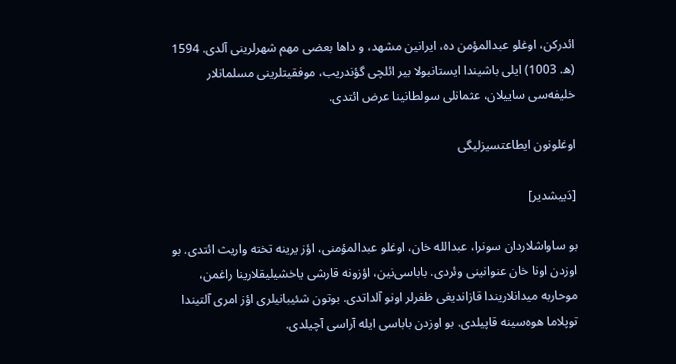ائدرکن، اوغلو عبدالمؤمن ده، ایرانین مشهد، و داها بعضی مهم شهرلرینی آلدی. 1594 (ه. 1003) ایلی باشیندا ایستانبولا بیر ائلچی گؤندریب، موفقیتلرینی مسلمانلار خلیفه‌سی ساییلان، عثمانلی سولطانینا عرض ائتدی.

اوغلونون ایطاعتسیزلیگی

[دَییشدیر]

بو ساواشلاردان سونرا، عبدالله خان، اوغلو عبدالمؤمنی، اؤز یرینه تخته واریث ائتدی. بو اوزدن اونا خان عنوانینی وئردی. باباسی‌نین، اؤزونه قارشی یاخشیلیقلارینا راغمن، موحاربه میدانلاریندا قازاندیغی ظفرلر اونو آلداتدی. بوتون شئیبانیلری اؤز امری آلتیندا توپلاما هوه‌سینه قاپیلدی. بو اوزدن باباسی ایله آراسی آچیلدی.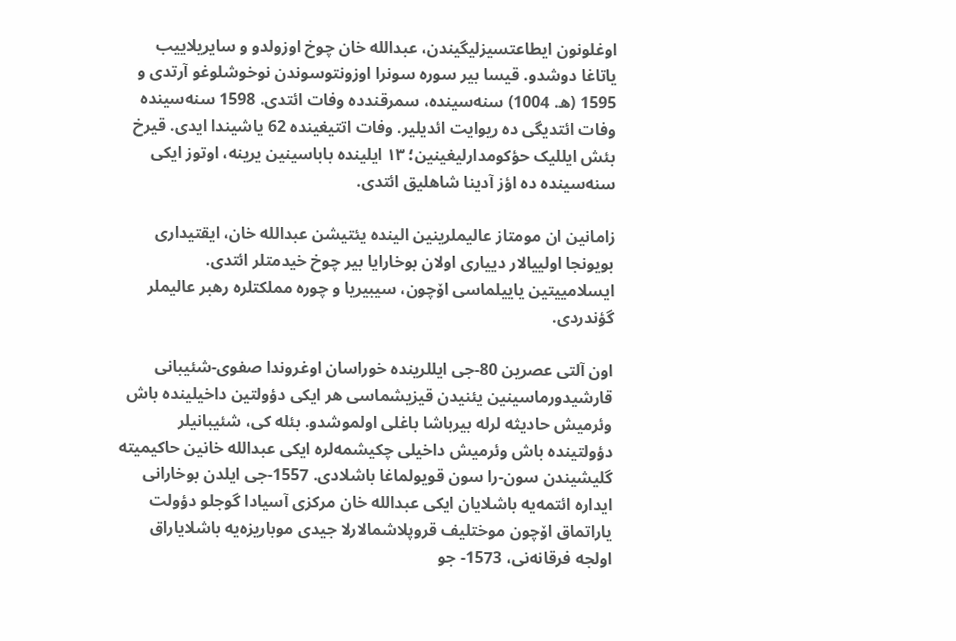اوغلونون ایطاعتسیزلیگیندن، عبدالله خان چوخ اوزولدو و سایریلاییب یاتاغا دوشدو. قیسا بیر سوره سونرا اوزونتوسوندن نوخوشلوغو آرتدی و 1595 (ه. 1004) سنه‌سینده، سمرقندده وفات ائتدی. 1598 سنه‌سینده وفات ائتدیگی ده ریوایت ائدیلیر. وفات اتتیغینده 62 یاشیندا ایدی. قیرخ بئش ایللیک حؤکومدارلیغینین؛ ۱۳ ایلینده باباسینین یرینه، اوتوز ایکی سنه‌سینده ده اؤز آدینا شاهلیق ائتدی.

زامانین ان مومتاز عالیملرینین الینده یئتیشن عبدالله خان، ایقتیداری بویونجا اولییالار دییاری اولان بوخارایا بیر چوخ خیدمتلر ائتدی. ایسلامییتین یاییلماسی اۆچون، سیبیریا و چوره مملکتلره رهبر عالیملر گؤندردی.

اون آلتی عصرین 80-جی ایللرینده خوراسان اوغروندا صفوی-شئیبانی قارشیدورماسینین یئنیدن قیزیشماسی هر ایکی دؤولتین داخیلینده باش وئرمیش حادیثه لرله بیرباشا باغلی اولموشدو. بئله کی، شئیبانیلر دؤولتینده باش وئرمیش داخیلی چکیشمه‌لره ایکی عبدالله خانین حاکیمیته گلیشیندن سون-را سون قویولماغا باشلادی. 1557-جی ایلدن بوخارانی ایداره ائتمه‌یه باشلایان ایکی عبدالله خان مرکزی آسیادا گوجلو دؤولت یاراتماق اۆچون موختلیف قروپلاشمالارلا جیدی موباریزه‌یه باشلایاراق اولجه فرقانه‌نی، 1573- جو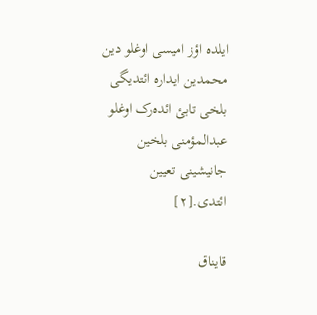ایلده اؤز امیسی اوغلو دین محمدین ایداره ائتدیگی بلخی تابئ ائده‌رک اوغلو عبدالمؤمنی بلخین جانیشینی تعیین ائتدی.[۲]

قایناق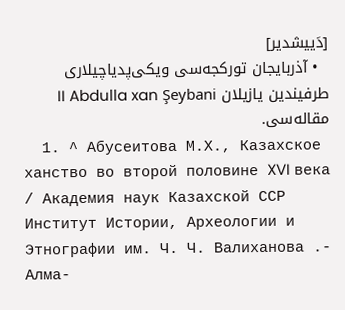[دَییشدیر]
  • آذربایجان تورکجه‌سی ویکی‌پدیاچیلاری طرفیندین یازیلان II Abdulla xan Şeybani مقاله‌سی.
  1. ^ Абусеитова М.Х., Казахское ханство во второй половине XVI века / Академия наук Казахской ССР Институт Истории, Археологии и Этнографии им. Ч. Ч. Валиханова .- Алма-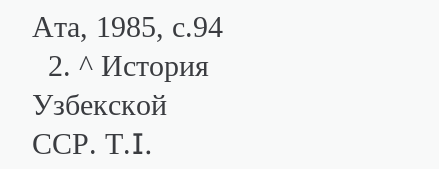Ата, 1985, с.94
  2. ^ История Узбекской ССР. Т.I.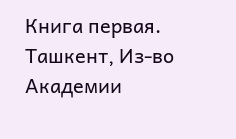Книга первая. Ташкент, Из-во Академии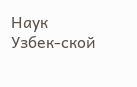Наук Узбек-ской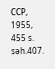ССР, 1955, 455 s. səh.407.